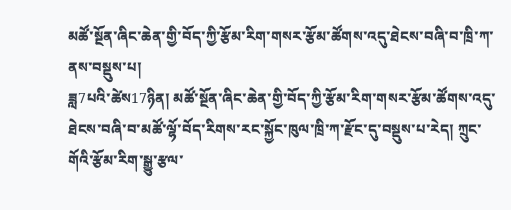མཚོ་སྔོན་ཞིང་ཆེན་གྱི་བོད་ཀྱི་རྩོམ་རིག་གསར་རྩོམ་ཚོགས་འདུ་ཐེངས་བཞི་བ་ཁྲི་ཀ་ནས་བསྡུས་པ།
ཟླ7པའི་ཚེས17ཉིན། མཚོ་སྔོན་ཞིང་ཆེན་གྱི་བོད་ཀྱི་རྩོམ་རིག་གསར་རྩོམ་ཚོགས་འདུ་ཐེངས་བཞི་བ་མཚོ་ལྷོ་བོད་རིགས་རང་སྐྱོང་ཁུལ་ཁྲི་ཀ་རྫོང་དུ་བསྡུས་པ་རེད། ཀྲུང་གོའི་རྩོམ་རིག་སྒྱུ་རྩལ་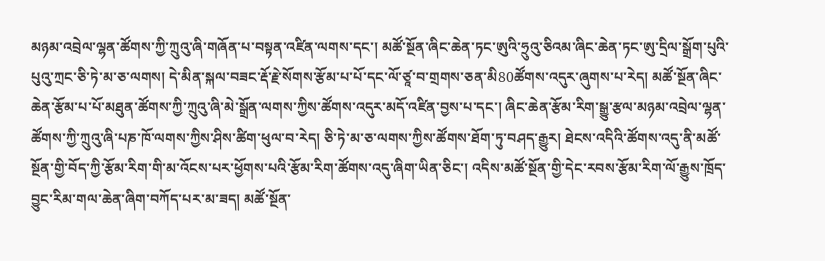མཉམ་འབྲེལ་ལྷན་ཚོགས་ཀྱི་ཀྲུའུ་ཞི་གཞོན་པ་བསྟན་འཛིན་ལགས་དང་། མཚོ་སྔོན་ཞིང་ཆེན་ཏང་ཨུའི་ཧྲུའུ་ཅིའམ་ཞིང་ཆེན་ཏང་ཨུ་དྲིལ་སྒྲོག་པུའི་པུའུ་ཀྲང་ཅི་ཏེ་མ་ཅ་ལགས། དེ་མིན་སྐལ་བཟང་རྡོ་རྗེ་སོགས་རྩོམ་པ་པོ་དང་ལོ་ཙཱ་བ་གྲགས་ཅན་མི80ཚོགས་འདུར་ཞུགས་པ་རེད། མཚོ་སྔོན་ཞིང་ཆེན་རྩོམ་པ་པོ་མཐུན་ཚོགས་ཀྱི་ཀྲུའུ་ཞི་མེ་སྒྲོན་ལགས་ཀྱིས་ཚོགས་འདུར་མདོ་འཛིན་བྱས་པ་དང་། ཞིང་ཆེན་རྩོམ་རིག་སྒྱུ་རྩལ་མཉམ་འབྲེལ་ལྷན་ཚོགས་ཀྱི་ཀྲུའུ་ཞི་པཎ་ཁོ་ལགས་ཀྱིས་ཤིས་ཚིག་ཕུལ་བ་རེད། ཅི་ཏེ་མ་ཅ་ལགས་ཀྱིས་ཚོགས་ཐོག་ཏུ་བཤད་རྒྱུར། ཐེངས་འདིའི་ཚོགས་འདུ་ནི་མཚོ་སྔོན་གྱི་བོད་ཀྱི་རྩོམ་རིག་གི་མ་འོངས་པར་ཕྱོགས་པའི་རྩོམ་རིག་ཚོགས་འདུ་ཞིག་ཡིན་ཅིང་། འདིས་མཚོ་སྔོན་གྱི་དེང་རབས་རྩོམ་རིག་ལོ་རྒྱུས་ཁྲོད་བྱུང་རིམ་གལ་ཆེན་ཞིག་བཀོད་པར་མ་ཟད། མཚོ་སྔོན་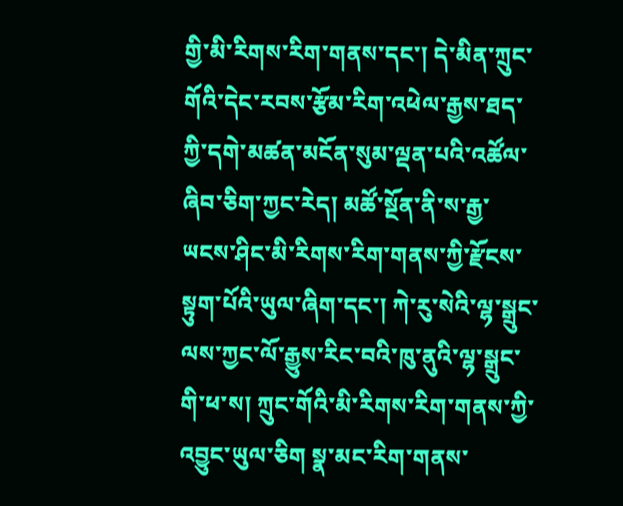གྱི་མི་རིགས་རིག་གནས་དང་། དེ་མིན་ཀྲུང་གོའི་དེང་རབས་རྩོམ་རིག་འཕེལ་རྒྱས་ཐད་ཀྱི་དགེ་མཚན་མངོན་སུམ་ལྡན་པའི་འཚོལ་ཞིབ་ཅིག་ཀྱང་རེད། མཚོ་སྔོན་ནི་ས་རྒྱ་ཡངས་ཤིང་མི་རིགས་རིག་གནས་ཀྱི་རྫོངས་སྟུག་པོའི་ཡུལ་ཞིག་དང་། ཀེ་རུ་སེའི་ལྷ་སྒྲུང་ལས་ཀྱང་ལོ་རྒྱུས་རིང་བའི་ཁུ་ནུའི་ལྷ་སྒྲུང་གི་ཕ་ས། ཀྲུང་གོའི་མི་རིགས་རིག་གནས་ཀྱི་འབྱུང་ཡུལ་ཅིག སྣ་མང་རིག་གནས་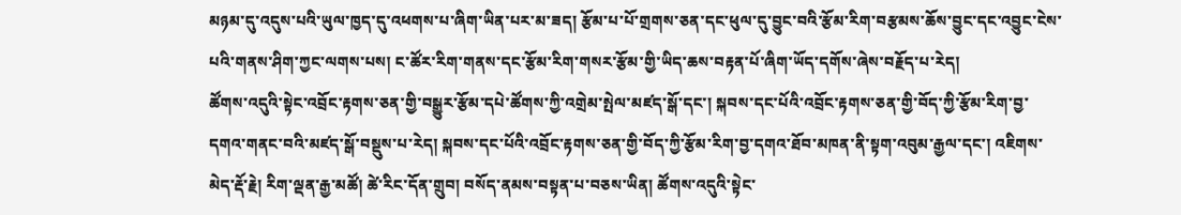མཉམ་དུ་འདུས་པའི་ཡུལ་ཁྱད་དུ་འཕགས་པ་ཞིག་ཡིན་པར་མ་ཟད། རྩོམ་པ་པོ་གྲགས་ཅན་དང་ཕུལ་དུ་བྱུང་བའི་རྩོམ་རིག་བརྩམས་ཆོས་བྱུང་དང་འབྱུང་ངེས་པའི་གནས་ཤིག་ཀྱང་ལགས་པས། ང་ཚོར་རིག་གནས་དང་རྩོམ་རིག་གསར་རྩོམ་གྱི་ཡིད་ཆས་བརྟན་པོ་ཞིག་ཡོད་དགོས་ཞེས་བརྗོད་པ་རེད།
ཚོགས་འདུའི་སྟེང་འབྲོང་རྟགས་ཅན་གྱི་བསྒྱུར་རྩོམ་དཔེ་ཚོགས་ཀྱི་འགྲེམ་སྤེལ་མཛད་སྒོ་དང་། སྐབས་དང་པོའི་འབྲོང་རྟགས་ཅན་གྱི་བོད་ཀྱི་རྩོམ་རིག་བྱ་དགའ་གནང་བའི་མཛད་སྒོ་བསྡུས་པ་རེད། སྐབས་དང་པོའི་འབྲོང་རྟགས་ཅན་གྱི་བོད་ཀྱི་རྩོམ་རིག་བྱ་དགའ་ཐོབ་མཁན་ནི་སྟག་འབུམ་རྒྱལ་དང་། འཇིགས་མེད་རྡོ་རྗེ། རིག་ལྡན་རྒྱ་མཚོ། ཚེ་རིང་དོན་གྲུབ། བསོད་ནམས་བསྟན་པ་བཅས་ཡིན། ཚོགས་འདུའི་སྟེང་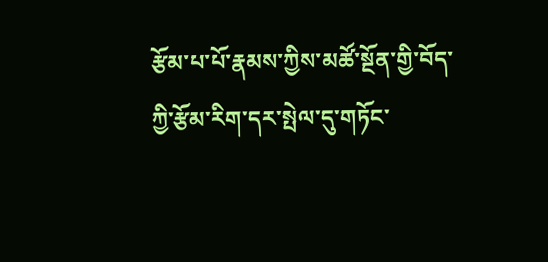རྩོམ་པ་པོ་རྣམས་ཀྱིས་མཚོ་སྔོན་གྱི་བོད་ཀྱི་རྩོམ་རིག་དར་སྤེལ་དུ་གཏོང་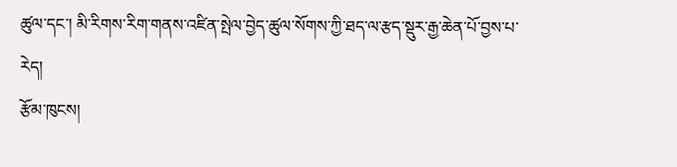ཚུལ་དང་། མི་རིགས་རིག་གནས་འཛིན་སྤེལ་བྱེད་ཚུལ་སོགས་ཀྱི་ཐད་ལ་རྩད་སྡུར་རྒྱ་ཆེན་པོ་བྱས་པ་རེད།
རྩོམ་ཁུངས།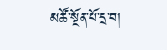མཚོ་སྔོན་པོ་དྲ་བ།